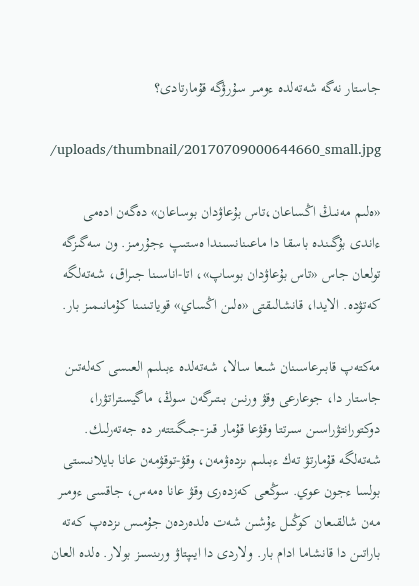جاستار نەگە شەتەلدە ءومىر سۇرۋگە قۇمارتادى؟

/uploads/thumbnail/20170709000644660_small.jpg

«ەلىم مەنىڭ اڭساعان،تاس بۇعاۋدان بوساعان» دەگەن ادەمى ءاندى بۇگىندە باسقا دا ماعىنانسىندا ەستىپ ءجۇرمىز. ون سەگىزگە تولعان جاس «تاس بۇعاۋدان بوساپ»، اتا-اناسىنا جىراق، شەتەلگە كەتۋدە. الايدا، قانشالىقتى «ەلىن اڭساي» قوياتىنىنا كۇمانىمىز بار.

مەكتەپ قابىرعاسىنان شىعا سالا، شەتەلدە ءبىلىم العىسى كەلەتىن جاستار دا، جوعارعى وقۋ ورنىن بىتىرگەن سوڭ، ماگيستراتۋرا، دوكتورانتۋراسىن سىرتتا وقۋعا قۇمار قىز-جىگىتتەر دە جەتەرلىك. شەتەلگە قۇمارتۋ تەك ءبىلىم ىزدەۋمەن، وقۋ-توقۋمەن عانا بايلانىستى بولسا ءجون عوي. سوڭعى كەزدەرى وقۋ عانا ەمەس، جاقسى ءومىر مەن شالقىعان كوڭىل ءۇشىن شەت ەلدەردەن جۇمىس ىزدەپ كەتە باراتىن دا قانشاما ادام بار. ولاردى دا ايىپتاۋ ورىنسىز بولار. ەلدە العان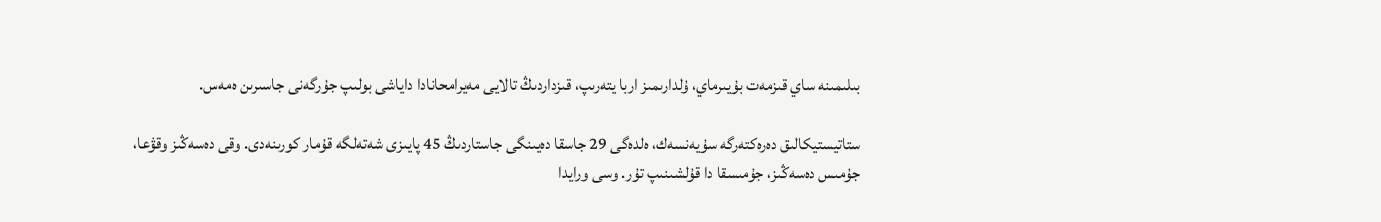بىلىمىنە ساي قىزمەت بۇيىرماي، ۇلدارىمىز اربا يتەرىپ، قىزداردىڭ تالايى مەيرامحانادا داياشى بولىپ جۇرگەنى جاسىرىن ەمەس.

ستاتيستيكالىق دەرەكتەرگە سۇيەنسەك، ەلدەگى 29 جاسقا دەيىنگى جاستاردىڭ 45 پايىزى شەتەلگە قۇمار كورىنەدى. وقى دەسەڭىز وقۋعا، جۇمىس دەسەڭىز، جۇمىسقا دا قۇلشىنىپ تۇر. وسى ورايدا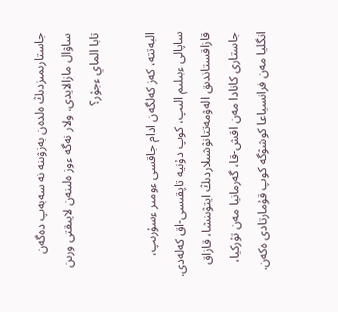جاستارىمىزدىڭ ەلدەن بەزۋىنە نە سەبەپ دەگەن ساۋال مازالايدى. ولار نەگە ءوز ەلىنەن لايىقتى ورىن تابا الماي ءجۇر؟

البەتتە، كەز كەلگەن ادام جاقسى ءومىر ءسۇرىپ، ساپالى ءبىلىم الىپ، كوپ دۇنيە تاپقىسى-اق كەلەدى. قازاقستاندىق الەۋمەتتانۋشىلاردىڭ ايتۋىنشا، قازاق جاستارى كانادا مەن اقش-قا، گەرمانيا مەن تۇركيا، انگليا مەن فرانسياعا كوشۋگە كوپ قۇمارتادى ەكەن.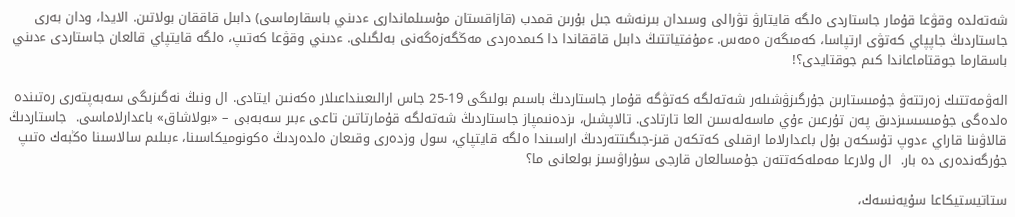شەتەلدە وقۋعا قۇمار جاستاردى ەلگە قايتارۋ تۋرالى وسىدان بىرنەشە جىل بۇرىن قمدب (قازاقستان مۇسىلماندارى ءدىني باسقارماسى) دابىل قاققان بولاتىن. الايدا، ودان بەرى جاستاردىڭ جاپپاي كەتۋى ارتپاسا، كەمىگەن ەمەس. ءمۇفتياتتىڭ دابىل قاققاندا دا كىمدەردى مەڭگەزەگەنى بەلگىلى. ءدىني وقۋعا كەتىپ، ەلگە قايتپاي قالعان جاستاردى ءدىني باسقارما جوقتاماعاندا كىم جوقتايدى؟!

الەۋمەتتىك زەرتتەۋ جۇمىستارىن جۇرگىزۋشىلەر شەتەلگە كەتۋگە قۇمار جاستاردىڭ باسىم بولىگى 19-25 جاس ارالىعىنداعىلار ەكەنىن ايتادى. ال ونىڭ نەگىزىگى سەبەپتەرى رەتىندە ەلدەگى جۇمىسسىزدىق پەن تۇرعىن ءۇي ماسەلەسىن العا تارتادى. تالاپشىل، ىزدەنىمپاز جاستاردىڭ شەتەلگە قۇمارتاتىن تاعى ءبىر سەبەبى – «بولاشاق» باعدارلاماسى.  جاستاردىڭ قالاۋىنا قاراي ءدوپ تۇسكەن بۇل باعدارلاما ارقىلى كەتكەن قىز-جىگىتتەردىڭ اراسىندا ەلگە قايتپاي، سول وزدەرى وقىعان ەلدەردىڭ ەكونوميكاسىنا، ءبىلىم سالاسىنا ەڭبەك ەتىپ جۇرگەندەرى دە بار.  ال ولارعا مەملەكەتتەن جۇمسالعان قارجى سۇراۋسىز بولعانى ما؟

ستاتيستيكاعا سۇيەنسەك،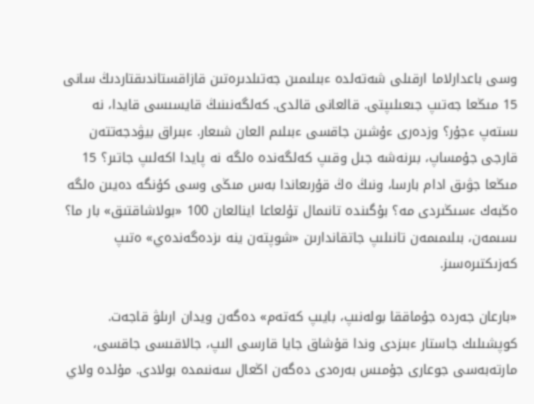وسى باعدارلاما ارقىلى شەتەلدە ءبىلىمىن جەتىلدىرەتىن قازاقستاندىقتاردىڭ سانى 15 مىڭعا جەتىپ جىعىلىپتى. قالعانى قالدى. كەلگەنىنىڭ قايسىسى قايدا، نە ىستەپ ءجۇر؟ وزدەرى ءۇشىن جاقسى ءبىلىم العان شىعار. ءبىراق بيۋدجەتتەن قارجى جۇمساپ، بىرنەشە جىل وقىپ كەلگەندە ەلگە نە پايدا اكەلىپ جاتىر؟ 15 مىڭعا جۋىق ادام بارسا، ونىڭ ەڭ قۇرىعاندا بەس مىڭى وسى كۇنگە دەيىن ەلگە ەڭبەك ءسىڭىردى مە؟ بۇگىندە تانىمال تۇلعاعا اينالعان 100 «بولاشاقتىق» بار ما؟ ىسىمەن، بىلىمىمەن تانىلىپ جاتقاندارىن «شوپتەن ينە ىزدەگەندەي» ەتىپ كەزىكتىرەسىز.

«بارعان جەردە جۇماققا بولەنىپ، بايىپ كەتەم» دەگەن ويدان ارىلۋ قاجەت. كوپشىلىك جاستار ءبىزدى وندا قۇشاق جايا قارسى الىپ، جالاقىسى جاقسى، مارتەبەسى جوعارى جۇمىس بەرەدى دەگەن اڭعال سەنىمدە بولادى. مۇلدە ولاي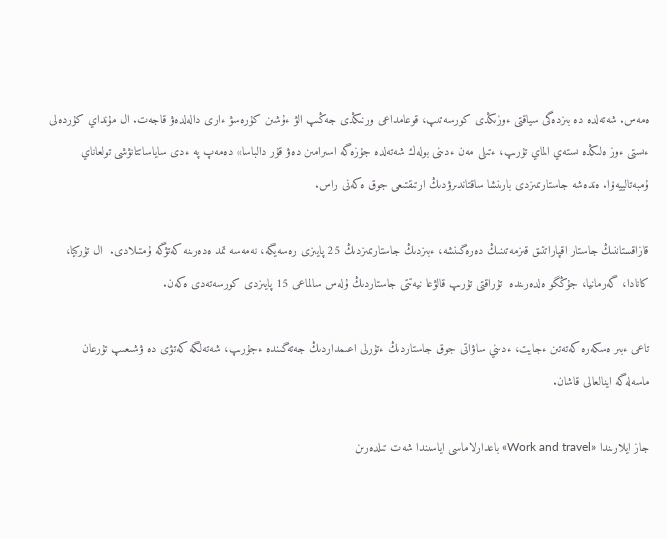ەمەس. شەتەلدە دە بىزدەگى سياقتى ءوزىڭدى كورسەتىپ، قوعامداعى ورنىڭدى جەڭىپ الۋ ءۇشىن كۇرەسۋ ءارى دالەلدەۋ قاجەت. ال مۇنداي كۇردەلى ءىستى ءوز ەلىڭدە ىستەي الماي تۇرىپ، ءتىلى مەن ءدىنى بولەك شەتەلدە جۇزەگە اسىرامىن دەۋ قۇر دالباسا» دەمەپ پە ءدى ساياساتتانۋشى تولعاناي ۇمبەتالييەۆا. ەندەشە جاستارىمىزدى بارىنشا ساقتاندىرۋدىڭ ارتىقتىعى جوق ەكەنى راس.

قازاقستاننىڭ جاستار اقپاراتتىق قىزمەتىنىڭ دەرەگىنشە، ءبىزدىڭ جاستارىمىزدىڭ 25 پايىزى رەسەيگە، نەمەسە تمد ەدەرىنە كەتۋگە ۇمتىلادى.  ال تۇركيا، كانادا، گەرمانيا، جۇڭگو ەلدەرىندە  تۇراقتى تۇرىپ قالۋعا نيەتتى جاستاردىڭ ۇلەس سالماعى 15 پايىزدى كورسەتەدى ەكەن.

تاعى ءبىر ەسكەرە كەتەتىن ءجايت، ءدىني ساۋاتى جوق جاستاردىڭ ءتۇرلى اعىمداردىڭ جەتەگىندە ءجۇرىپ، شەتەلگە كەتۋى دە ۋشىعىپ تۇرعان ماسەلەگە اينالعالى قاشان.

جاز ايلارىندا «Work and travel» باعدارلاماسى اياسىندا شەت تىلدەرىن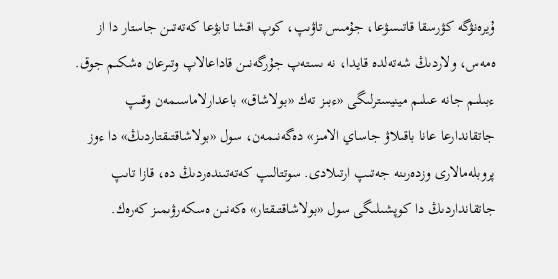ۇيرەنۋگە كۋرسقا قاتىسۋعا، جۇمىس تاۋىپ، كوپ اقشا تابۋعا كەتەتىن جاستار دا از ەمەس، ولاردىڭ شەتەلدە قايدا، نە ىستەپ جۇرگەنىن قاداعالاپ وتىرعان ەشكىم جوق. ءبىلىم جانە عىلىم مينيسترلىگى «ءبىز تەك «بولاشاق» باعدارلاماسىمەن وقىپ جاتقاندارعا عانا باقىلاۋ جاساي الامىز» دەگەنىمەن، سول «بولاشاقتىقتاردىڭ» دا ءوز پروبلەمالارى وزدەرىنە جەتىپ ارتىلادى. سوتتالىپ كەتەتىندەردىڭ دە، قازا تاىپ جاتقانداردىڭ دا كوپشىلىگى سول «بولاشاقتىقتار» ەكەنىن ەسكەرۋىمىز كەرەك.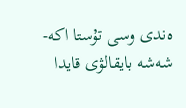ەندى وسى تۇستا اكە-شەشە بايقالۋى قايدا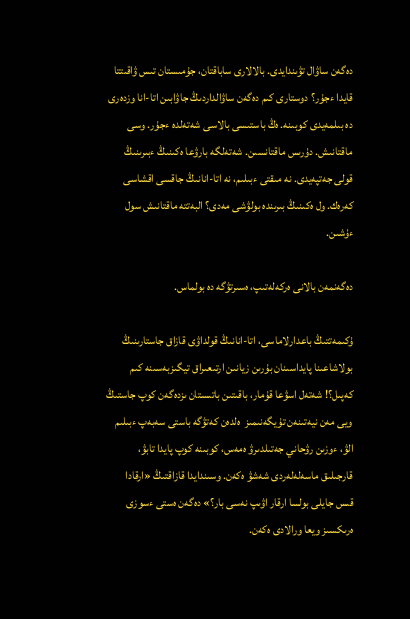دەگەن ساۋال تۋىندايدى. بالالارى ساباقتان، جۇمىستان تىس ۋاقىتتا قايدا ءجۇر؟ دوستارى كىم دەگەن ساۋالداردىڭ جاۋابىن اتا-انا وزدەرى دە بىلمەيدى كوبىنە. ەڭ باستىسى بالاسى شەتەلدە ءجۇر. وسى ماقتانىش. دۇرىس ماقتانسىن. شەتەلگە بارۋعا ەكىنىڭ ءبىرىنىڭ قولى جەتپەيدى. نە مىقتى ءبىلىم، نە اتا-انانىڭ جاقسى اقشاسى كەرەك. ول ەكىنىڭ بىرىندە بولۋشى مەدى؟ البەتتە ماقتانىش سول ءۇشىن.

دەگەنمەن بالانى ەركەلەتىپ، ەسىرتۋگە دە بولماس.

ۇكىمەتتىڭ باعدارلاماسى، اتا-انانىڭ قولداۋى قازاق جاستارىنىڭ بولاشاعىنا پايداسىنان بۇرىن زيانىن ارتىعىراق تيگىزبەسىنە كىم كەپىل؟! شەتەل اسۋعا قۇمار، باقىتىن باتىستان ىزدەگەن كوپ جاستىڭ ويى مەن نيەتىنەن تۇيگەنىمىز  ەلدەن كەتۋگە باستى سەبەپ ءبىلىم الۋ، ءوزىن رۋحاني جەتىلدىرۋ ەمەس، كوبىنە كوپ پايدا تابۋ، قارجىلىق ماسەلەلەردى شەشۋ ەكەن. وسىندايدا قازاقتىڭ «ارقادا قىس جايلى بولسا ارقار اۋىپ نەسى بار؟» دەگەن ەستى ءسوزى ەرىكسىز ويعا ورالادى ەكەن.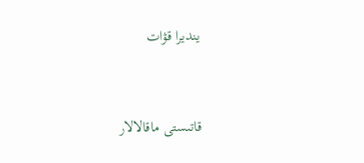ينديرا قۋات



قاتىستى ماقالالار